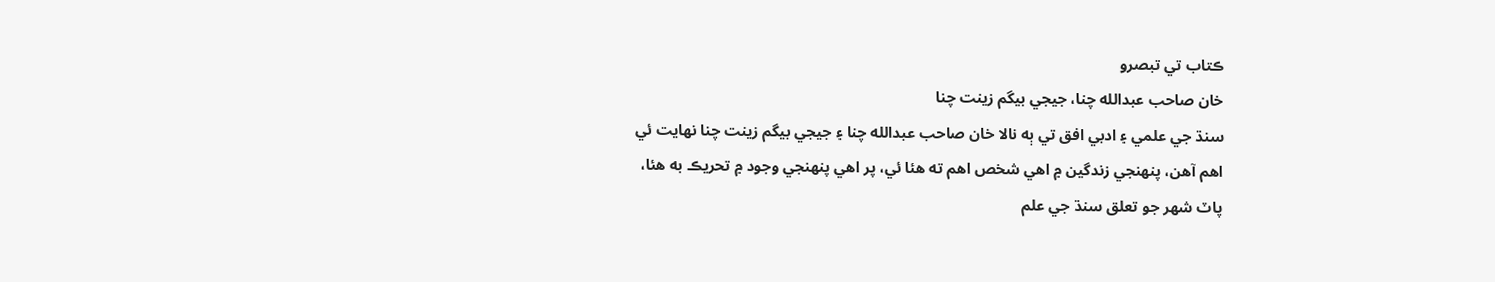ڪتاب تي تبصرو
خان صاحب عبدالله چنا، جيجي بيگم زينت چنا
سنڌ جي علمي ۽ ادبي افق تي ٻه نالا خان صاحب عبدالله چنا ۽ جيجي بيگم زينت چنا نهايت ئي اهم آهن، پنهنجي زندگين ۾ اهي شخص اهم ته هئا ئي، پر اهي پنهنجي وجود ۾ تحريڪ به هئا، پاٽ شهر جو تعلق سنڌ جي علم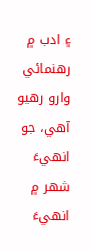۽ ادب ۾ رهنمائي وارو رهيو آهي، جو انهيءَ شهر ۾ انهيءَ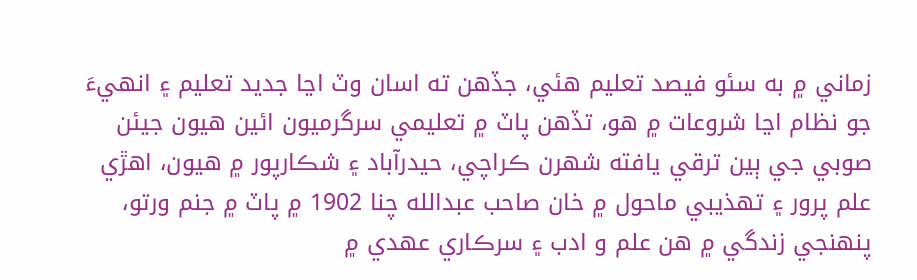زماني ۾ به سئو فيصد تعليم هئي، جڏهن ته اسان وٽ اڃا جديد تعليم ۽ انهيءَ جو نظام اڃا شروعات ۾ هو، تڏهن پاٽ ۾ تعليمي سرگرميون ائين هيون جيئن صوبي جي ٻين ترقي يافته شهرن ڪراچي، حيدرآباد ۽ شڪارپور ۾ هيون، اهڙي علم پرور ۽ تهذيبي ماحول ۾ خان صاحب عبدالله چنا 1902 ۾ پاٽ ۾ جنم ورتو، پنهنجي زندگي ۾ هن علم و ادب ۽ سرڪاري عهدي ۾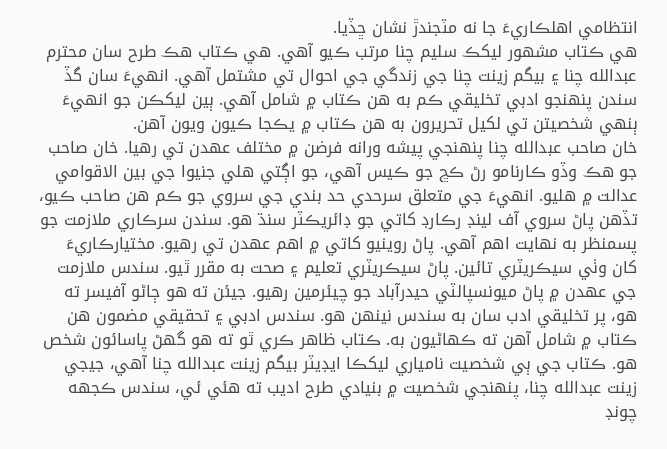انتظامي اهلڪاريءَ جا نه مٽجندڙ نشان ڇڏيا.
هي ڪتاب مشهور ليکڪ سليم چنا مرتب ڪيو آهي. هي ڪتاب هڪ طرح سان محترم عبدالله چنا ۽ بيگم زينت چنا جي زندگي جي احوال تي مشتمل آهي. انهيءَ سان گڏ سندن پنهنجو ادبي تخليقي ڪم به هن ڪتاب ۾ شامل آهي. ٻين ليکڪن جو انهيءَ ٻنهي شخصيتن تي لکيل تحريرون به هن ڪتاب ۾ يڪجا ڪيون ويون آهن.
خان صاحب عبدالله چنا پنهنجي پيشه ورانه فرضن ۾ مختلف عهدن تي رهيا. خان صاحب جو هڪ وڏو ڪارنامو رڻ ڪڇ جو ڪيس آهي، جو اڳتي هلي جنيوا جي بين الاقوامي عدالت ۾ هليو. انهيءَ جي متعلق سرحدي حد بندي جي سروي جو ڪم هن صاحب ڪيو، تڏهن پاڻ سروي آف لينڊ رڪارڊ کاتي جو ڊائريڪٽر سنڌ هو. سندن سرڪاري ملازمت جو پسمنظر به نهايت اهم آهي. پاڻ روينيو کاتي ۾ اهم عهدن تي رهيو. مختيارڪاريءَ کان وٺي سيڪريٽري تائين. پاڻ سيڪريٽري تعليم ۽ صحت به مقرر ٿيو. سندس ملازمت جي عهدن ۾ پاڻ ميونسپالٽي حيدرآباد جو چيئرمين رهيو. جيئن ته هو ڄاڻو آفيسر ته هو، پر تخليقي ادب سان به سندس نينهن هو. سندس ادبي ۽ تحقيقي مضمون هن ڪتاب ۾ شامل آهن ته ڪهاڻيون به. ڪتاب ظاهر ڪري ٿو ته هو گهڻ پاسائون شخص هو. ڪتاب جي ٻي شخصيت نامياري ليکڪا ايڊيٽر بيگم زينت عبدالله چنا آهي، جيجي زينت عبدالله چنا، پنهنجي شخصيت ۾ بنيادي طرح اديب ته هئي ئي، سندس ڪجهه چونڊ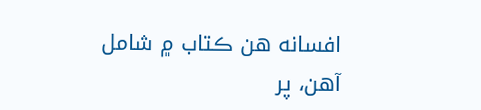افسانه هن ڪتاب ۾ شامل آهن، پر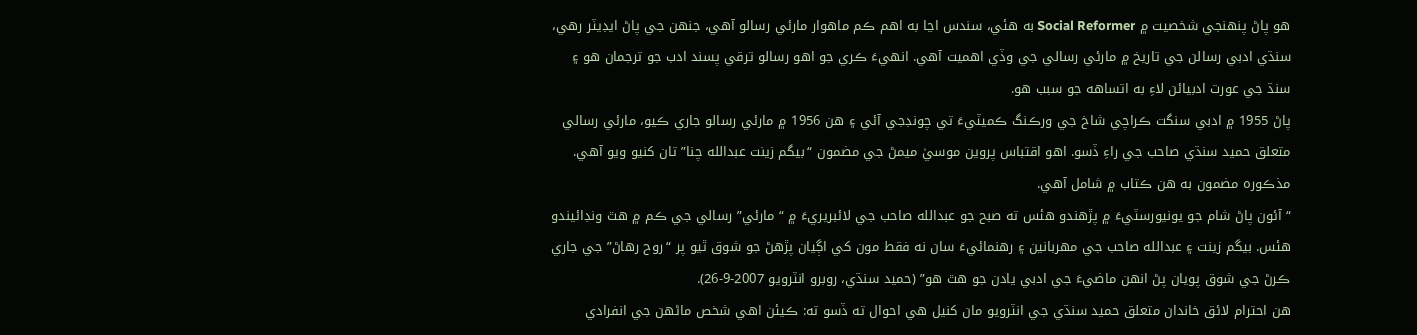هو پاڻ پنهنجي شخصيت ۾ Social Reformer به هئي، سندس اڃا به اهم ڪم ماهوار مارئي رسالو آهي، جنهن جي پاڻ ايڊيٽر رهي، سنڌي ادبي رسالن جي تاريخ ۾ مارئي رسالي جي وڏي اهميت آهي. انهيءَ ڪري جو اهو رسالو ترقي پسند ادب جو ترجمان هو ۽ سنڌ جي عورت ادبيائن لاءِ به اتساهه جو سبب هو.
پاڻ 1955 ۾ ادبي سنگت ڪراچي شاخ جي ورڪنگ ڪميٽيءَ تي چونڊجي آئي ۽ هن 1956 ۾ مارئي رسالو جاري ڪيو، مارئي رسالي متعلق حميد سنڌي صاحب جي راءِ ڏسو. اهو اقتباس پروين موسيٰ ميمڻ جي مضمون “بيگم زينت عبدالله چنا” تان کنيو ويو آهي. مذڪوره مضمون به هن ڪتاب ۾ شامل آهي.
“آئون پاڻ شام جو يونيورسٽيءَ ۾ پڙهندو هئس ته صبح جو عبدالله صاحب جي لائبريريءَ ۾ “مارئي” رسالي جي ڪم ۾ هٿ ونڊائيندو هئس. بيگم زينت ۽ عبدالله صاحب جي مهربانين ۽ رهنمائيءَ سان نه فقط مون کي اڳيان پڙهڻ جو شوق ٿيو پر “روح رهاڻ” جي جاري ڪرڻ جي شوق پويان پڻ انهن ماضيءَ جي ادبي يادن جو هٿ هو” (حميد سنڌي، روبرو انٽرويو 2007-9-26).
هن احترام لائق خاندان متعلق حميد سنڌي جي انٽرويو مان کنيل هي احوال ته ڏسو ته: ڪيئن اهي شخص ماڻهن جي انفرادي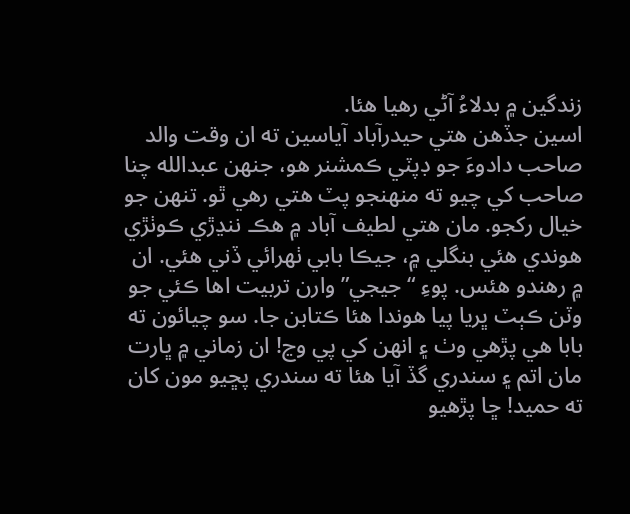زندگين ۾ بدلاءُ آڻي رهيا هئا.
اسين جڏهن هتي حيدرآباد آياسين ته ان وقت والد صاحب دادوءَ جو ڊپٽي ڪمشنر هو، جنهن عبدالله چنا صاحب کي چيو ته منهنجو پٽ هتي رهي ٿو. تنهن جو خيال رکجو. مان هتي لطيف آباد ۾ هڪ ننڍڙي ڪوٺڙي هوندي هئي بنگلي ۾، جيڪا بابي ٺهرائي ڏني هئي. ان ۾ رهندو هئس. پوءِ “جيجي” وارن تربيت اها ڪئي جو وٽن ڪٻٽ ڀريا پيا هوندا هئا ڪتابن جا. سو چيائون ته بابا هي پڙهي وٺ ۽ انهن کي پي وڃ! ان زماني ۾ ڀارت مان اتم ۽ سندري گڏ آيا هئا ته سندري پڇيو مون کان ته حميد! ڇا پڙهيو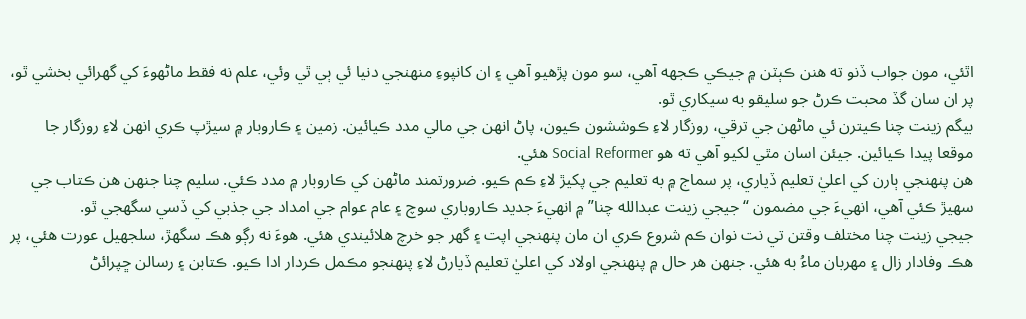اٿئي، مون جواب ڏنو ته هنن ڪٻٽن ۾ جيڪي ڪجهه آهي، سو مون پڙهيو آهي ۽ ان کانپوءِ منهنجي دنيا ئي ٻي ٿي وئي، علم نه فقط ماڻهوءَ کي گهرائي بخشي ٿو، پر ان سان گڏ محبت ڪرڻ جو سليقو به سيکاري ٿو.
بيگم زينت چنا ڪيترن ئي ماڻهن جي ترقي، روزگار لاءِ ڪوششون ڪيون، پاڻ انهن جي مالي مدد ڪيائين. زمين ۽ ڪاروبار ۾ سيڙپ ڪري انهن لاءِ روزگار جا موقعا پيدا ڪيائين. جيئن اسان مٿي لکيو آهي ته هو Social Reformer هئي.
هن پنهنجي ٻارن کي اعليٰ تعليم ڏياري، پر سماج ۾ به تعليم جي پکيڙ لاءِ ڪم ڪيو. ضرورتمند ماڻهن کي ڪاروبار ۾ مدد ڪئي. سليم چنا جنهن هن ڪتاب جي سهيڙ ڪئي آهي، انهيءَ جي مضمون “جيجي زينت عبدالله چنا” ۾ انهيءَ جديد ڪاروباري سوچ ۽ عام عوام جي امداد جي جذبي کي ڏسي سگهجي ٿو.
جيجي زينت چنا مختلف وقتن تي نت نوان ڪم شروع ڪري ان مان پنهنجي اپت ۽ گهر جو خرچ هلائيندي هئي. هوءَ نه رڳو هڪ سگهڙ، سلجهيل عورت هئي، پر هڪ وفادار زال ۽ مهربان ماءُ به هئي. جنهن هر حال ۾ پنهنجي اولاد کي اعليٰ تعليم ڏيارڻ لاءِ پنهنجو مڪمل ڪردار ادا ڪيو. ڪتابن ۽ رسالن ڇپرائڻ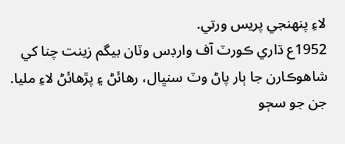لاءِ پنهنجي پريس ورتي.
1952ع ڌاري ڪورٽ آف وارڊس وٽان بيگم زينت چنا کي شاهوڪارن جا ٻار پاڻ وٽ سنڀال، رهائڻ ۽ پڙهائڻ لاءِ مليا. جن جو سڄو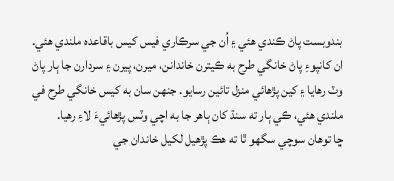بندوبست پاڻ ڪندي هئي ۽ اُن جي سرڪاري فيس کيس باقاعده ملندي هئي.
ان کانپوءِ پاڻ خانگي طرح به ڪيترن خاندانن، ميرن، پيرن ۽ سردارن جا ٻار پاڻ وٽ رهايا ۽ کين پڙهائي منزل تائين رسايو. جنهن سان به کيس خانگي طرح في ملندي هئي، ڪي ٻار ته سنڌ کان ٻاهر جا به اچي وٽس پڙهائيءَ لاءِ رهيا.
ڇا توهان سوچي سگهو ٿا ته هڪ پڙهيل لکيل خاندان جي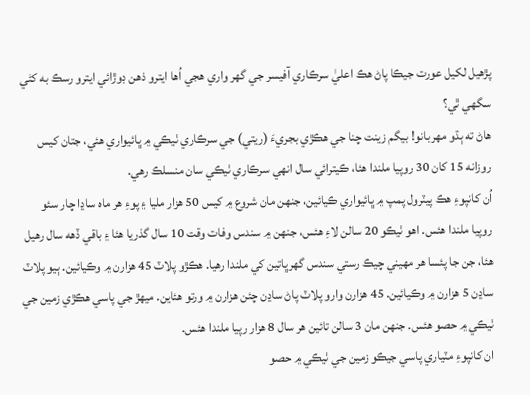پڙهيل لکيل عورت جيڪا پاڻ هڪ اعليٰ سرڪاري آفيسر جي گهر واري هجي اُها ايترو ذهن ڊوڙائي ايترو رسڪ به کڻي سگهي ٿي؟
هاڻ ته ٻڌو مهربانو! بيگم زينت چنا جي هڪڙي بجريءَ (ريتي) جي سرڪاري ٺيڪي ۾ ڀائيواري هئي، جتان کيس روزانه 15 کان 30 روپيا ملندا هئا، ڪيترائي سال انهي سرڪاري ٺيڪي سان منسلڪ رهي.
اُن کانپوءِ هڪ پيٽرول پمپ ۾ ڀائيواري ڪيائين، جنهن مان شروع ۾ کيس 50 هزار مليا ۽ پوءِ هر ماه ساڍا چار سئو روپيا ملندا هئس. اهو ٺيڪو 20 سالن لاءِ هئس، جنهن ۾ سندس وفات وقت 10 سال گذريا هئا ۽ باقي ڏهه سال رهيل هئا، جن جا پئسا هر مهيني چيڪ رستي سندس گهرڀاتين کي ملندا رهيا. هڪڙو پلاٽ 45 هزارن ۾ وڪيائين. ٻيو پلاٽ ساڍن 5 هزارن ۾ وڪيائين. 45 هزارن وارو پلاٽ پاڻ ساڍن چئن هزارن ۾ ورتو هئاين. ميهڙ جي پاسي هڪڙي زمين جي ٺيڪي ۾ حصو هئس. جنهن مان 3 سالن تائين هر سال 8 هزار رپيا ملندا هئس.
ان کانپوءِ مٽياري پاسي جيڪو زمين جي ٺيڪي ۾ حصو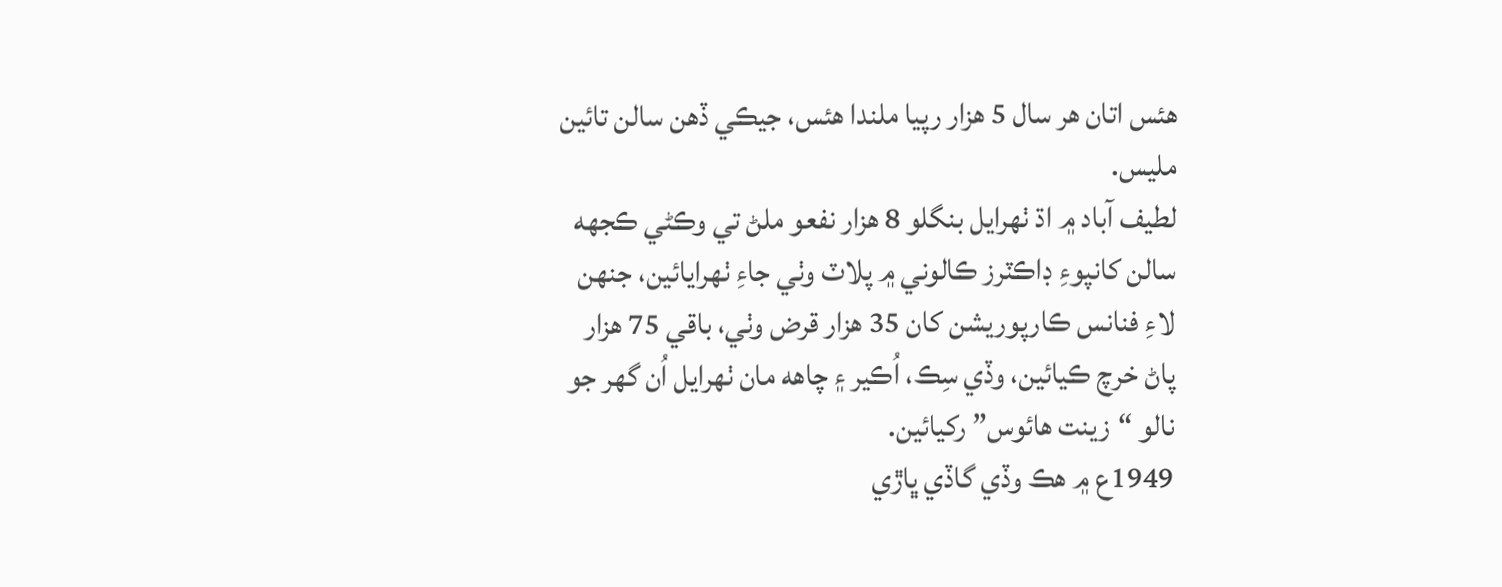هئس اتان هر سال 5 هزار رپيا ملندا هئس، جيڪي ڏهن سالن تائين مليس.
لطيف آباد ۾ اڌ ٺهرايل بنگلو 8 هزار نفعو ملڻ تي وڪڻي ڪجهه سالن کانپوءِ ڊاڪٽرز ڪالوني ۾ پلاٽ وٺي جاءِ ٺهرايائين، جنهن لاءِ فنانس ڪارپوريشن کان 35 هزار قرض وٺي، باقي 75 هزار پاڻ خرچ ڪيائين، وڏي سِڪ، اُڪير ۽ چاهه مان ٺهرايل اُن گهر جو نالو “زينت هائوس” رکيائين.
1949ع ۾ هڪ وڏي گاڏي ڀاڙي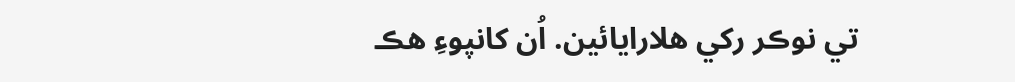تي نوڪر رکي هلارايائين. اُن کانپوءِ هڪ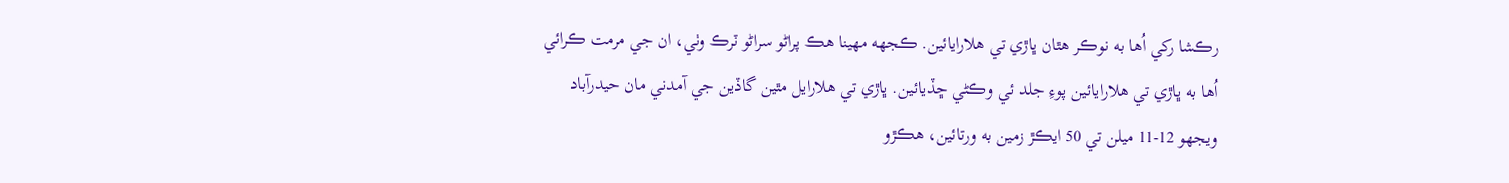رڪشا رکي اُها به نوڪر هٿان ڀاڙي تي هلارايائين. ڪجهه مهينا هڪ پراڻو سراڻو ٽرڪ وٺي، ان جي مرمت ڪرائي اُها به ڀاڙي تي هلارايائين پوءِ جلد ئي وڪڻي ڇڏيائين. ڀاڙي تي هلارايل مٿين گاڏين جي آمدني مان حيدرآباد ويجهو 12-11 ميلن تي 50 ايڪڙ زمين به ورتائين، هڪڙو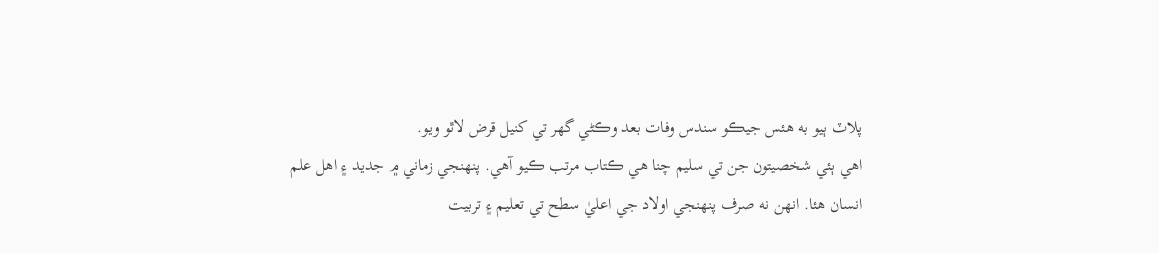پلاٽ ٻيو به هئس جيڪو سندس وفات بعد وڪڻي گهر تي کنيل قرض لاٿو ويو.
اهي ٻئي شخصيتون جن تي سليم چنا هي ڪتاب مرتب ڪيو آهي. پنهنجي زماني ۾ جديد ۽ اهل علم انسان هئا. انهن نه صرف پنهنجي اولاد جي اعليٰ سطح تي تعليم ۽ تربيت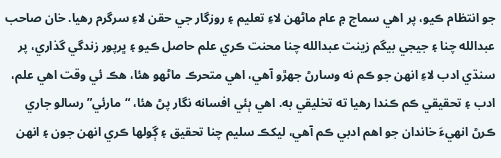جو انتظام ڪيو، پر اهي سماج ۾ عام ماڻهن لاءِ تعليم ۽ روزگار جي حقن لاءِ سرگرم رهيا. خان صاحب عبدالله چنا ۽ جيجي بيگم زينت عبدالله چنا محنت ڪري علم حاصل ڪيو ۽ ڀرپور زندگي گذاري، پر سنڌي ادب لاءِ انهن جو ڪم نه وسارڻ جهڙو آهي، اهي متحرڪ ماڻهو هئا، هڪ ئي وقت اهي علم، ادب ۽ تحقيقي ڪم ڪندا رهيا ته تخليقي به. اهي ٻئي افسانه نگار پڻ هئا، “مارئي” رسالو جاري ڪرڻ انهيءَ خاندان جو اهم ادبي ڪم آهي، ليکڪ سليم چنا تحقيق ۽ ڳولها ڪري انهن جون ۽ انهن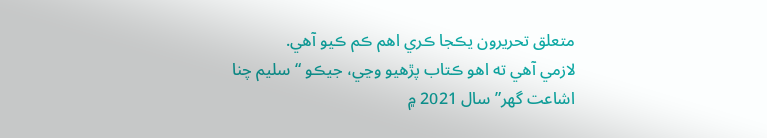متعلق تحريرون يڪجا ڪري اهم ڪم ڪيو آهي.
لازمي آهي ته اهو ڪتاب پڙهيو وڃي، جيڪو “سليم چنا اشاعت گهر” سال 2021 ۾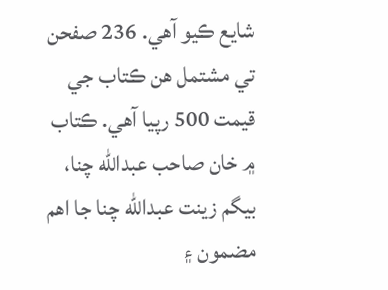شايع ڪيو آهي. 236 صفحن تي مشتمل هن ڪتاب جي قيمت 500 رپيا آهي. ڪتاب ۾ خان صاحب عبدالله چنا، بيگم زينت عبدالله چنا جا اهم مضمون ۽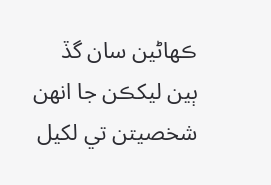ڪهاڻين سان گڏ ٻين ليکڪن جا انهن شخصيتن تي لکيل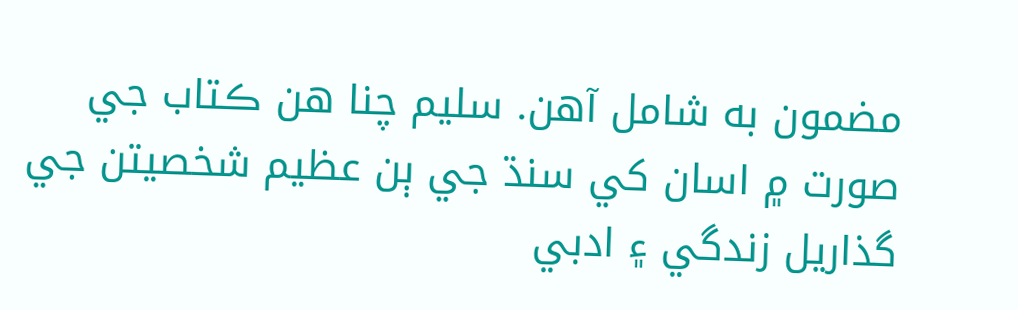مضمون به شامل آهن. سليم چنا هن ڪتاب جي صورت ۾ اسان کي سنڌ جي ٻن عظيم شخصيتن جي گذاريل زندگي ۽ ادبي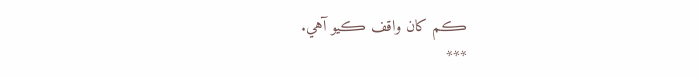ڪم کان واقف ڪيو آهي.
***